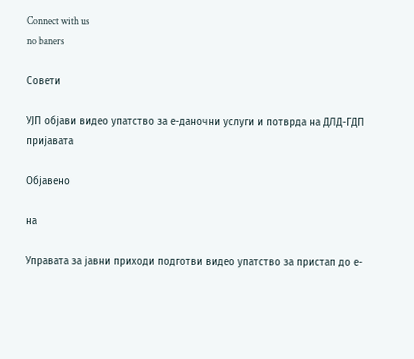Connect with us
no baners

Совети

УЈП објави видео упатство за е-даночни услуги и потврда на ДЛД-ГДП пријавата

Објавено

на

Управата за јавни приходи подготви видео упатство за пристап до е-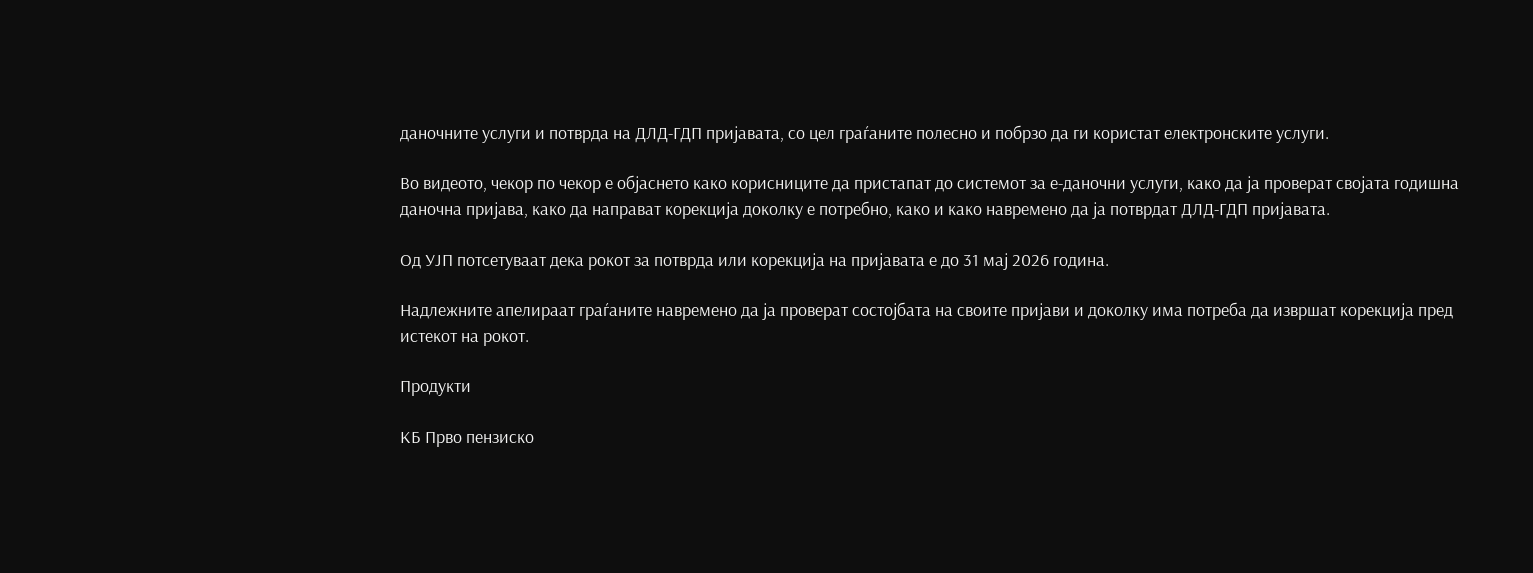даночните услуги и потврда на ДЛД-ГДП пријавата, со цел граѓаните полесно и побрзо да ги користат електронските услуги.

Во видеото, чекор по чекор е објаснето како корисниците да пристапат до системот за е-даночни услуги, како да ја проверат својата годишна даночна пријава, како да направат корекција доколку е потребно, како и како навремено да ја потврдат ДЛД-ГДП пријавата.

Од УЈП потсетуваат дека рокот за потврда или корекција на пријавата е до 31 мај 2026 година.

Надлежните апелираат граѓаните навремено да ја проверат состојбата на своите пријави и доколку има потреба да извршат корекција пред истекот на рокот.

Продукти

КБ Прво пензиско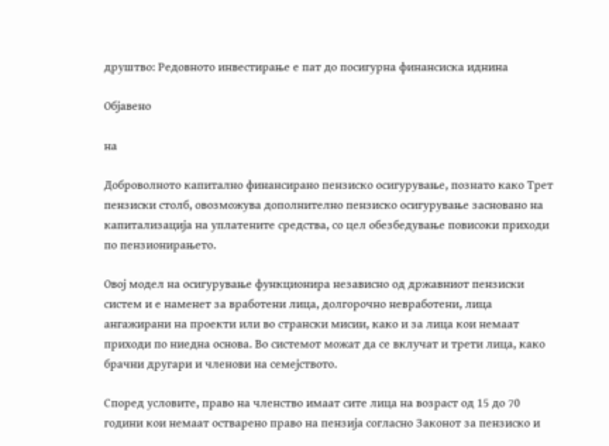друштво: Редовното инвестирање е пат до посигурна финансиска иднина

Објавено

на

Доброволното капитално финансирано пензиско осигурување, познато како Трет пензиски столб, овозможува дополнително пензиско осигурување засновано на капитализација на уплатените средства, со цел обезбедување повисоки приходи по пензионирањето.

Овој модел на осигурување функционира независно од државниот пензиски систем и е наменет за вработени лица, долгорочно невработени, лица ангажирани на проекти или во странски мисии, како и за лица кои немаат приходи по ниедна основа. Во системот можат да се вклучат и трети лица, како брачни другари и членови на семејството.

Според условите, право на членство имаат сите лица на возраст од 15 до 70 години кои немаат остварено право на пензија согласно Законот за пензиско и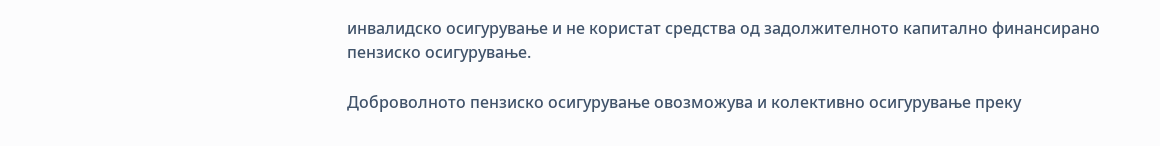инвалидско осигурување и не користат средства од задолжителното капитално финансирано пензиско осигурување.

Доброволното пензиско осигурување овозможува и колективно осигурување преку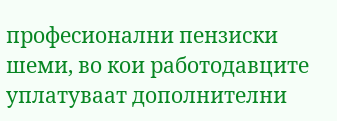професионални пензиски шеми, во кои работодавците уплатуваат дополнителни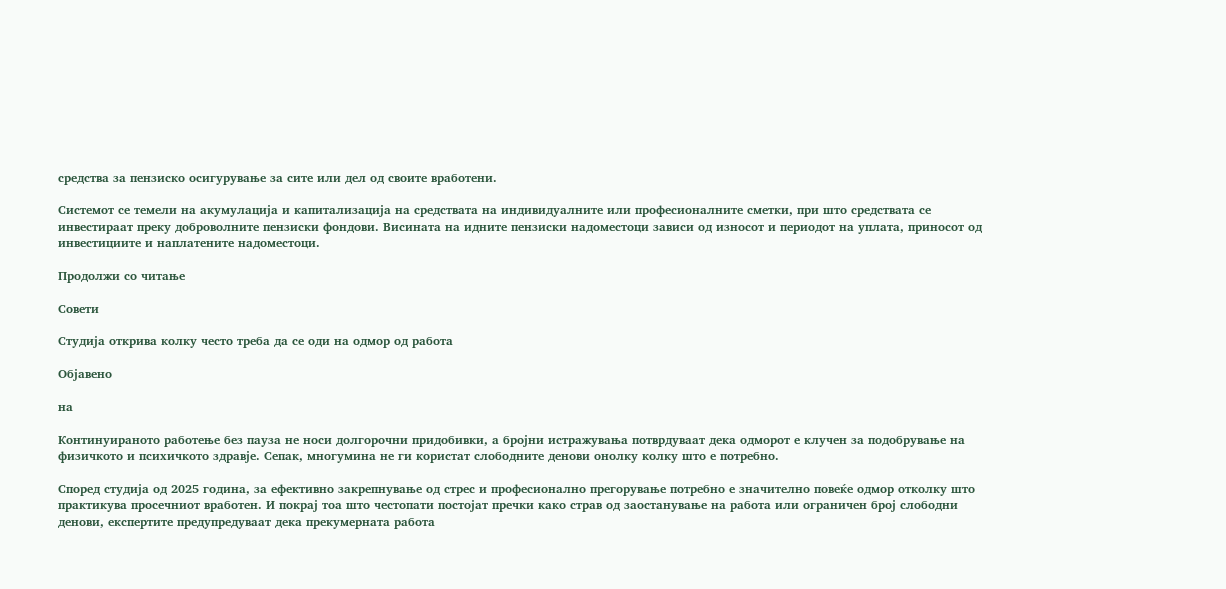средства за пензиско осигурување за сите или дел од своите вработени.

Системот се темели на акумулација и капитализација на средствата на индивидуалните или професионалните сметки, при што средствата се инвестираат преку доброволните пензиски фондови. Висината на идните пензиски надоместоци зависи од износот и периодот на уплата, приносот од инвестициите и наплатените надоместоци.

Продолжи со читање

Совети

Студија открива колку често треба да се оди на одмор од работа

Објавено

на

Континуираното работење без пауза не носи долгорочни придобивки, а бројни истражувања потврдуваат дека одморот е клучен за подобрување на физичкото и психичкото здравје. Сепак, многумина не ги користат слободните денови онолку колку што е потребно.

Според студија од 2025 година, за ефективно закрепнување од стрес и професионално прегорување потребно е значително повеќе одмор отколку што практикува просечниот вработен. И покрај тоа што честопати постојат пречки како страв од заостанување на работа или ограничен број слободни денови, експертите предупредуваат дека прекумерната работа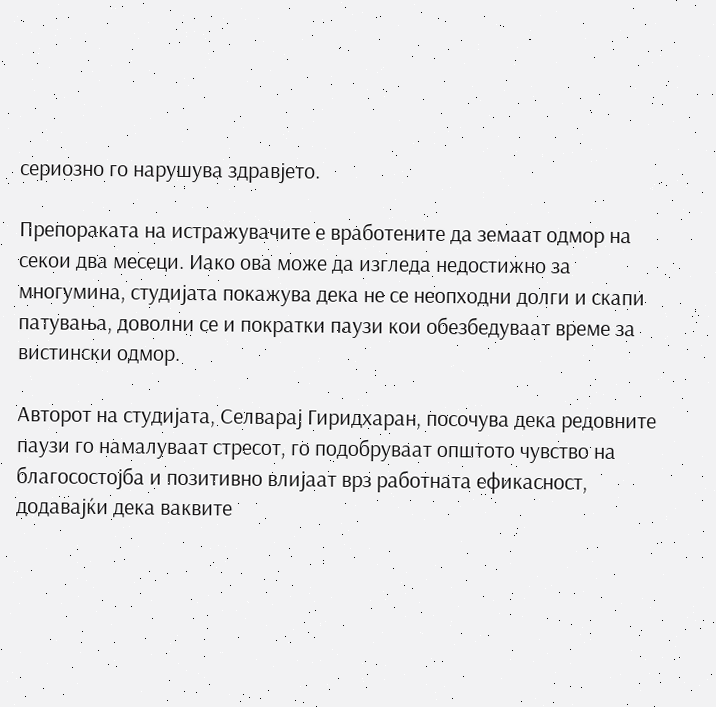сериозно го нарушува здравјето.

Препораката на истражувачите е вработените да земаат одмор на секои два месеци. Иако ова може да изгледа недостижно за многумина, студијата покажува дека не се неопходни долги и скапи патувања, доволни се и пократки паузи кои обезбедуваат време за вистински одмор.

Авторот на студијата, Селварај Гиридхаран, посочува дека редовните паузи го намалуваат стресот, го подобруваат општото чувство на благосостојба и позитивно влијаат врз работната ефикасност, додавајќи дека ваквите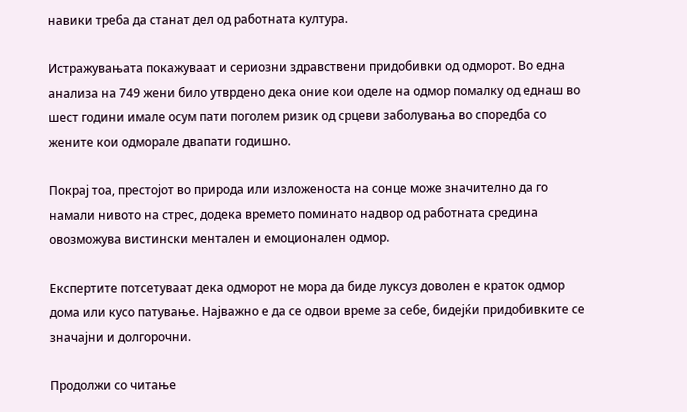навики треба да станат дел од работната култура.

Истражувањата покажуваат и сериозни здравствени придобивки од одморот. Во една анализа на 749 жени било утврдено дека оние кои оделе на одмор помалку од еднаш во шест години имале осум пати поголем ризик од срцеви заболувања во споредба со жените кои одморале двапати годишно.

Покрај тоа, престојот во природа или изложеноста на сонце може значително да го намали нивото на стрес, додека времето поминато надвор од работната средина овозможува вистински ментален и емоционален одмор.

Експертите потсетуваат дека одморот не мора да биде луксуз доволен е краток одмор дома или кусо патување. Најважно е да се одвои време за себе, бидејќи придобивките се значајни и долгорочни.

Продолжи со читање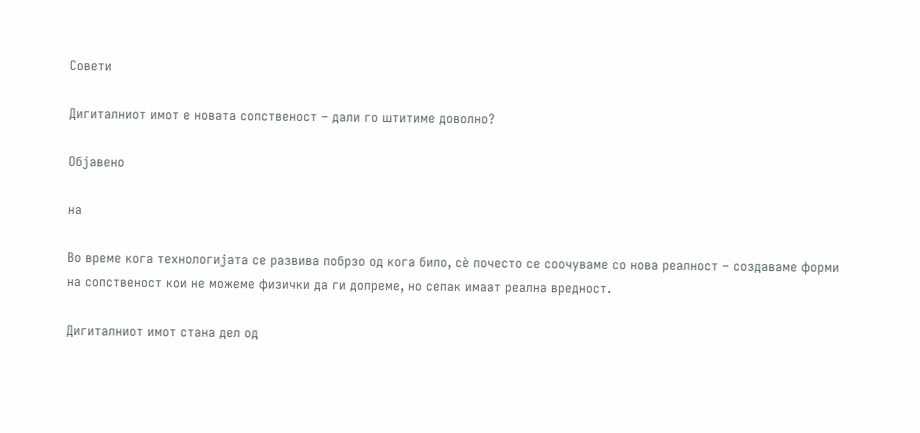Совети

Дигиталниот имот е новата сопственост – дали го штитиме доволно?

Објавено

на

Во време кога технологијата се развива побрзо од кога било, сè почесто се соочуваме со нова реалност – создаваме форми на сопственост кои не можеме физички да ги допреме, но сепак имаат реална вредност.

Дигиталниот имот стана дел од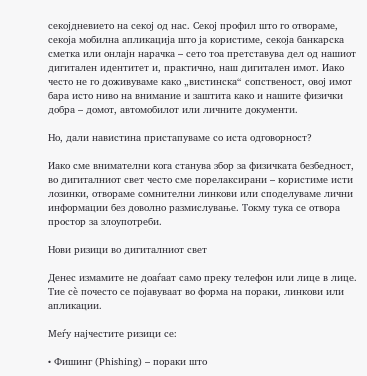секојдневието на секој од нас. Секој профил што го отвораме, секоја мобилна апликација што ја користиме, секоја банкарска сметка или онлајн нарачка – сето тоа претставува дел од нашиот дигитален идентитет и, практично, наш дигитален имот. Иако често не го доживуваме како „вистинска“ сопственост, овој имот бара исто ниво на внимание и заштита како и нашите физички добра – домот, автомобилот или личните документи.

Но, дали навистина пристапуваме со иста одговорност?

Иако сме внимателни кога станува збор за физичката безбедност, во дигиталниот свет често сме порелаксирани – користиме исти лозинки, отвораме сомнителни линкови или споделуваме лични информации без доволно размислување. Токму тука се отвора простор за злоупотреби.

Нови ризици во дигиталниот свет

Денес измамите не доаѓаат само преку телефон или лице в лице. Тие сè почесто се појавуваат во форма на пораки, линкови или апликации.

Меѓу најчестите ризици се:

• Фишинг (Phishing) – пораки што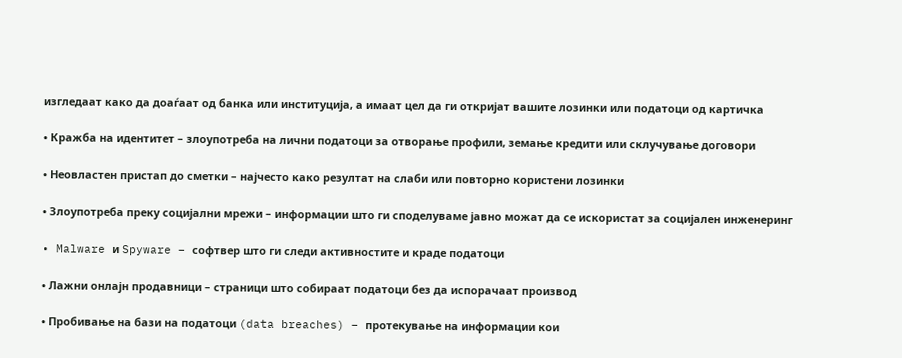изгледаат како да доаѓаат од банка или институција, а имаат цел да ги откријат вашите лозинки или податоци од картичка

• Кражба на идентитет – злоупотреба на лични податоци за отворање профили, земање кредити или склучување договори

• Неовластен пристап до сметки – најчесто како резултат на слаби или повторно користени лозинки

• Злоупотреба преку социјални мрежи – информации што ги споделуваме јавно можат да се искористат за социјален инженеринг

• Malware и Spyware – софтвер што ги следи активностите и краде податоци

• Лажни онлајн продавници – страници што собираат податоци без да испорачаат производ

• Пробивање на бази на податоци (data breaches) – протекување на информации кои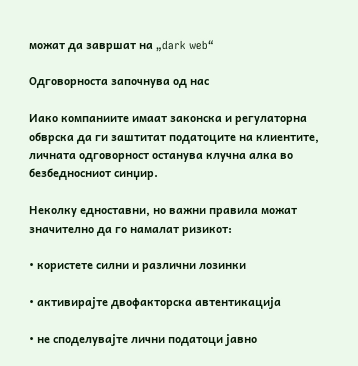можат да завршат на „dark web“

Одговорноста започнува од нас

Иако компаниите имаат законска и регулаторна обврска да ги заштитат податоците на клиентите, личната одговорност останува клучна алка во безбедносниот синџир.

Неколку едноставни, но важни правила можат значително да го намалат ризикот:

• користете силни и различни лозинки

• активирајте двофакторска автентикација

• не споделувајте лични податоци јавно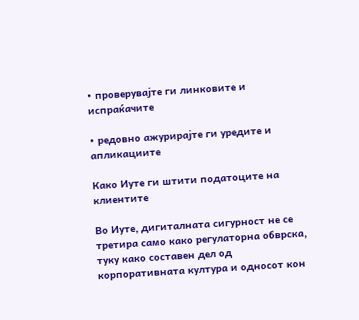• проверувајте ги линковите и испраќачите

• редовно ажурирајте ги уредите и апликациите

Како Иуте ги штити податоците на клиентите

Во Иуте, дигиталната сигурност не се третира само како регулаторна обврска, туку како составен дел од корпоративната култура и односот кон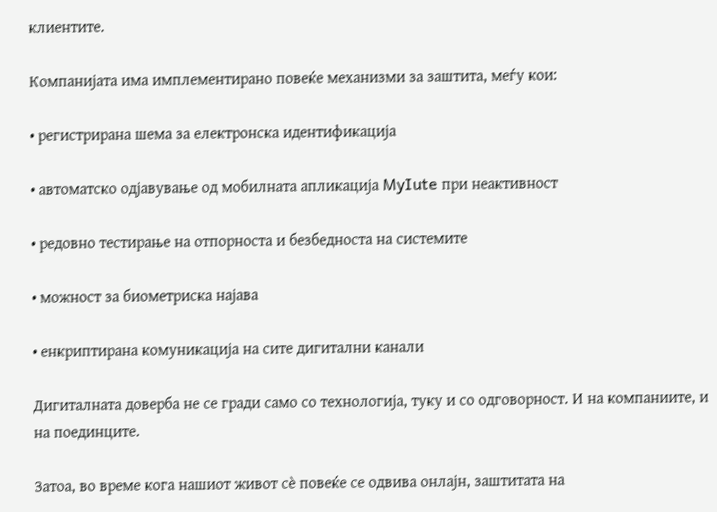клиентите.

Компанијата има имплементирано повеќе механизми за заштита, меѓу кои:

• регистрирана шема за електронска идентификација

• автоматско одјавување од мобилната апликација MyIute при неактивност

• редовно тестирање на отпорноста и безбедноста на системите

• можност за биометриска најава

• енкриптирана комуникација на сите дигитални канали

Дигиталната доверба не се гради само со технологија, туку и со одговорност. И на компаниите, и на поединците.

Затоа, во време кога нашиот живот сè повеќе се одвива онлајн, заштитата на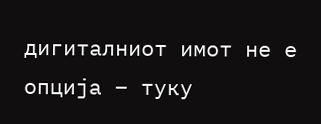дигиталниот имот не е опција – туку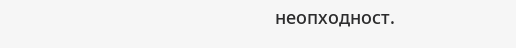неопходност.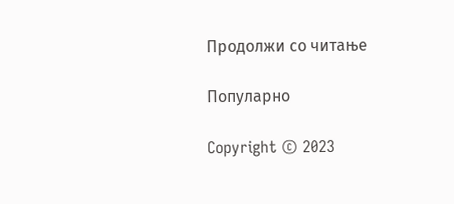Продолжи со читање

Популарно

Copyright © 2023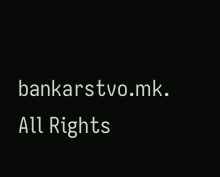bankarstvo.mk. All Rights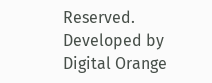Reserved. Developed by Digital Orange